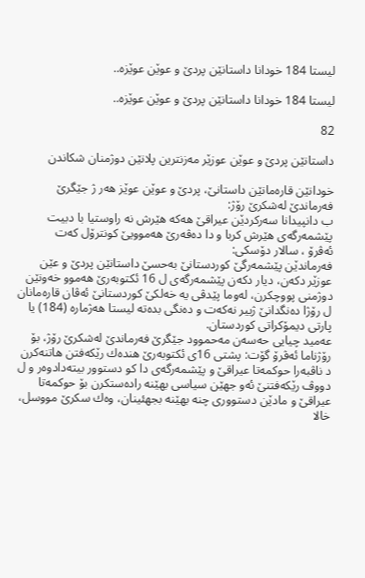لیستا 184 خودانا داستانێن پردێ و عوێن عوێزه‌..

لیستا 184 خودانا داستانێن پردێ و عوێن عوێزه‌..

82

داستانێن پردێ و عوێن عوزێر مه‌زنترین پلانێن دوژمنان شكاندن

خودانێن قاره‌مانێن داستانێ، پردێ و عوێن عوێز هه‌ر ژ جێگرێ فه‌رماندێ له‌شكرێ رۆژ:
ب دانپیدانا سه‌ركردێن عیراقێ هه‌كه‌ هێرش نه‌ راوستیا با دبیت پێشمه‌رگه‌ى هێرش كربا و دا ده‌ڤه‌رێ هه‌موویێ كونترۆل كه‌ت
ئه‌ڤرۆ ، سالار دۆسكى:
فه‌رماندێن پێشمه‌رگێ كوردستانێ به‌حسێ داستانێن پردێ و عێن عوزێر دكه‌ن، دیار دكه‌ن پێشمه‌رگه‌ى ل 16 ئكتوبه‌رێ هه‌موو خه‌ونێن دوژمنى پووچكرن، له‌وما پێدڤى یه‌ خه‌لكێ كوردستانێ ئه‌ڤان قاره‌مانان ل رۆژا ده‌نگدانێ ژبیر نه‌كه‌ت و ده‌نگى بده‌ته‌ لیستا هه‌ژماره‌ (184) یا پارتى دیمۆكراتى كوردستان.
عه‌مید چیایى حه‌سه‌ن مه‌حموود جێگرێ فه‌رماندێ له‌شكرێ رۆژ، بۆ رۆژناما ئه‌ڤرۆ گۆت: پشتى 16ى ئكتوبه‌رێ هنده‌ك رێكه‌فتن هاتنه‌كرن د ناڤبه‌را حوكمه‌تا عیراقێ و پێشمه‌رگه‌ى دا كو دستوور بیته‌دادوه‌ر و ل دووڤ رێكه‌فتنێ ئه‌و جهێن سیاسى بهێنه‌ راده‌ستكرن بۆ حوكمه‌تا عیراقێ و مادێن دستوورى چنه‌ بهێنه‌ بجهئینان، وه‌ك سكرێ مووسل، خالا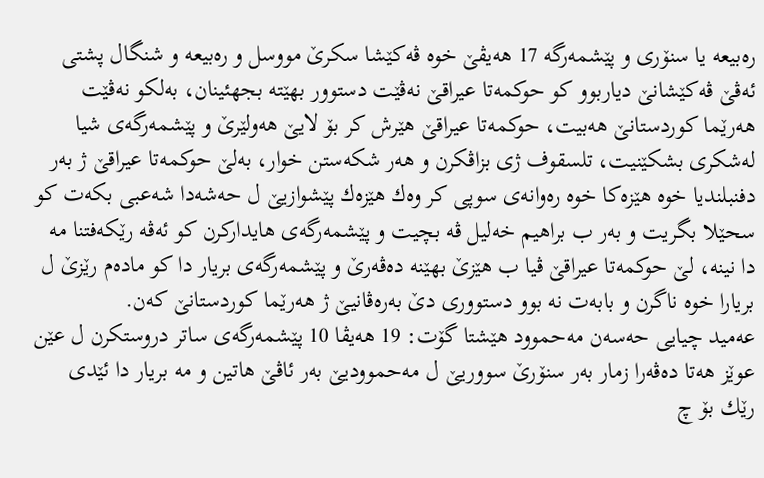ره‌بیعه‌ یا سنۆرى و پێشمه‌رگه‌ 17 هه‌یڤێ خوه‌ ڤه‌كێشا سكرێ مووسل و ره‌بیعه‌ و شنگال پشتى ئه‌ڤێ ڤه‌كێشانێ دیاربوو كو حوكمه‌تا عیراقێ نه‌ڤێت دستوور بهێته‌ بجهئینان، به‌لكو نه‌ڤێت هه‌رێما كوردستانێ هه‌بیت، حوكمه‌تا عیراقێ هێرش كر بۆ لایێ هه‌ولێرێ و پێشمه‌رگه‌ى شیا له‌شكرى بشكێنیت، تلسقوف ژى بزاڤكرن و هه‌ر شكه‌ستن خوار، به‌لێ حوكمه‌تا عیراقێ ژ به‌ر دفنبلندیا خوه‌ هێزه‌كا خوه‌ ره‌وانه‌ى سوپى كر وه‌ك هێزه‌ك پێشوازیێ ل حه‌شه‌دا شه‌عبى بكه‌ت كو سحێلا بگریت و به‌ر ب براهیم خه‌لیل ڤه‌ بچیت و پێشمه‌رگه‌ى هایداركرن كو ئه‌ڤه‌ رێكه‌فتنا مه‌ دا نینه‌، لێ حوكمه‌تا عیراقێ ڤیا ب هێزێ بهێنه‌ ده‌ڤه‌رێ و پێشمه‌رگه‌ى بریار دا كو ماده‌م رێزێ ل بریارا خوه‌ ناگرن و بابه‌ت نه‌ بوو دستوورى دێ به‌ره‌ڤانیێ ژ هه‌رێما كوردستانێ كه‌ن.
عه‌مید چیایى حه‌سه‌ن مه‌حموود هێشتا گۆت: 19 هه‌یڤا 10 پێشمه‌رگه‌ى ساتر دروستكرن ل عێن عوێز هه‌تا ده‌ڤه‌را زمار به‌ر سنۆرێ سووریێ ل مه‌حموودیێ به‌ر ئاڤێ هاتین و مه‌ بریار دا ئێدى رێك بۆ چ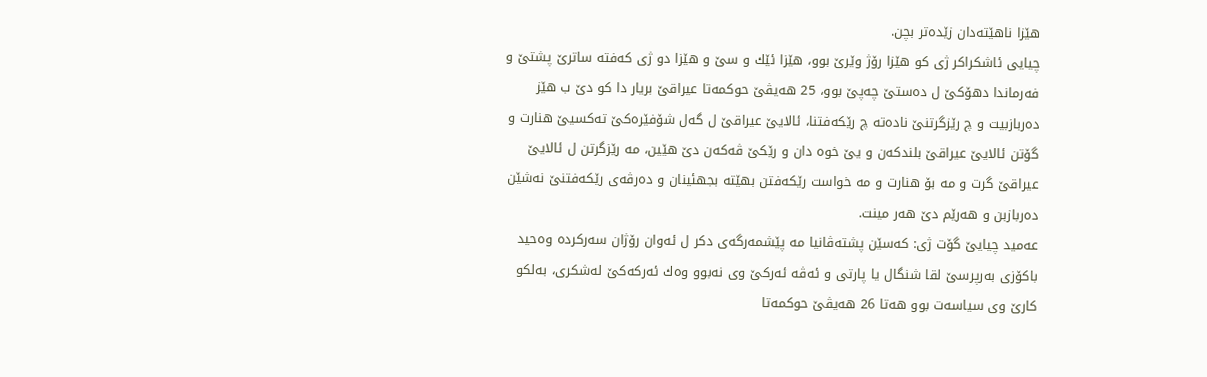هێزا ناهێته‌دان زێده‌تر بچن.
چیایى ئاشكراكر ژى كو هێزا رۆژ وێرێ بوو، هێزا ئێك و سێ و هێزا دو ژى كه‌فته‌ ساترێ پشتێ و فه‌رماندا دهۆكێ ل ده‌ستێ چه‌پێ بوو، 25 هه‌یڤێ حوكمه‌تا عیراقێ بریار دا كو دێ ب هێز ده‌ربازبیت و چ رێزگرتنێ ناده‌ته‌ چ رێكه‌فتنا، ئالایێ عیراقێ ل گه‌ل شۆفێره‌كێ ته‌كسیێ هنارت و گۆتن ئالایێ عیراقێ بلندكه‌ن و یێ خوه‌ دان و رێكێ ڤه‌كه‌ن دێ هێین، مه‌ رێزگرتن ل ئالایێ عیراقێ گرت و مه‌ بۆ هنارت و مه‌ خواست رێكه‌فتن بهێته‌ بجهئینان و ده‌رڤه‌ى رێكه‌فتنێ نه‌شێن ده‌ربازبن و هه‌رێم دێ هه‌ر مینت.
عه‌مید چیایێ گۆت ژى: كه‌سێن پشته‌ڤانیا مه‌ پێشمه‌رگه‌ى دكر ل ئه‌وان رۆژان سه‌ركرده‌ وه‌حید باكۆزى به‌رپرسێ لقا شنگال یا پارتى و ئه‌ڤه‌ ئه‌ركێ وى نه‌بوو وه‌ك ئه‌ركه‌كێ له‌شكرى، به‌لكو كارێ وى سیاسه‌ت بوو هه‌تا 26 هه‌یڤێ حوكمه‌تا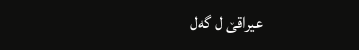عیراقێ ل گه‌ل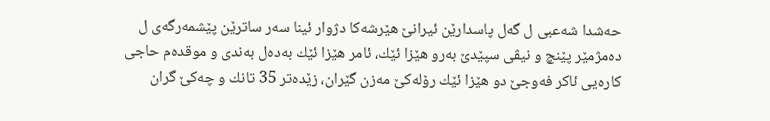حه‌شدا شه‌عبى ل گه‌ل پاسدارێن ئیرانێ هێرشه‌كا دژوار ئینا سه‌ر ساترێن پێشمه‌رگه‌ى ل ده‌مژمێر پێنچ و نیڤى سپێدێ به‌رو هێزا ئێك، ئامر هێزا ئێك به‌ده‌ل به‌ندى و موقده‌م حاجى كاره‌یى ئاكر فه‌وجێ دو هێزا ئێك رۆله‌كێ مه‌زن گێران، زێده‌تر 35 تانك و چه‌كێ گران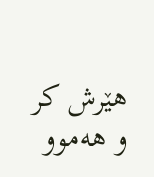هێرش كر و هه‌موو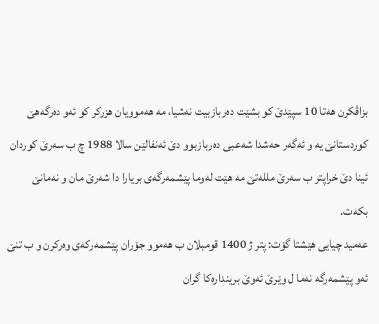بزاڤكرن هه‌تا 10 سپێدێ كو بشێت ده‌ربازبیت نه‌شیا، مه‌ هه‌موویان هزركر كو ئه‌و ده‌رگه‌هێ كوردستانێ یه‌ و ئه‌گه‌ر حه‌شدا شه‌عبى ده‌ربازبوو دێ ئه‌نفالێن سالا 1988 چ ب سه‌رێ كوردان ئینا دێ خراپتر ب سه‌رێ ملله‌تێ مه‌ هێت له‌وما پێشمه‌رگه‌ى بریارا دا شه‌رێ مان و نه‌مانێ بكه‌ت.
عه‌مید چیایى هێشتا گۆت: پتر ژ 1400 قومبلان ب هه‌موو جۆران پێشمه‌ركه‌ى وه‌ركرن و ب تنێ ئه‌و پێشمه‌رگه‌ نه‌ما ل وێرێ ئه‌وێ برینداره‌كا گران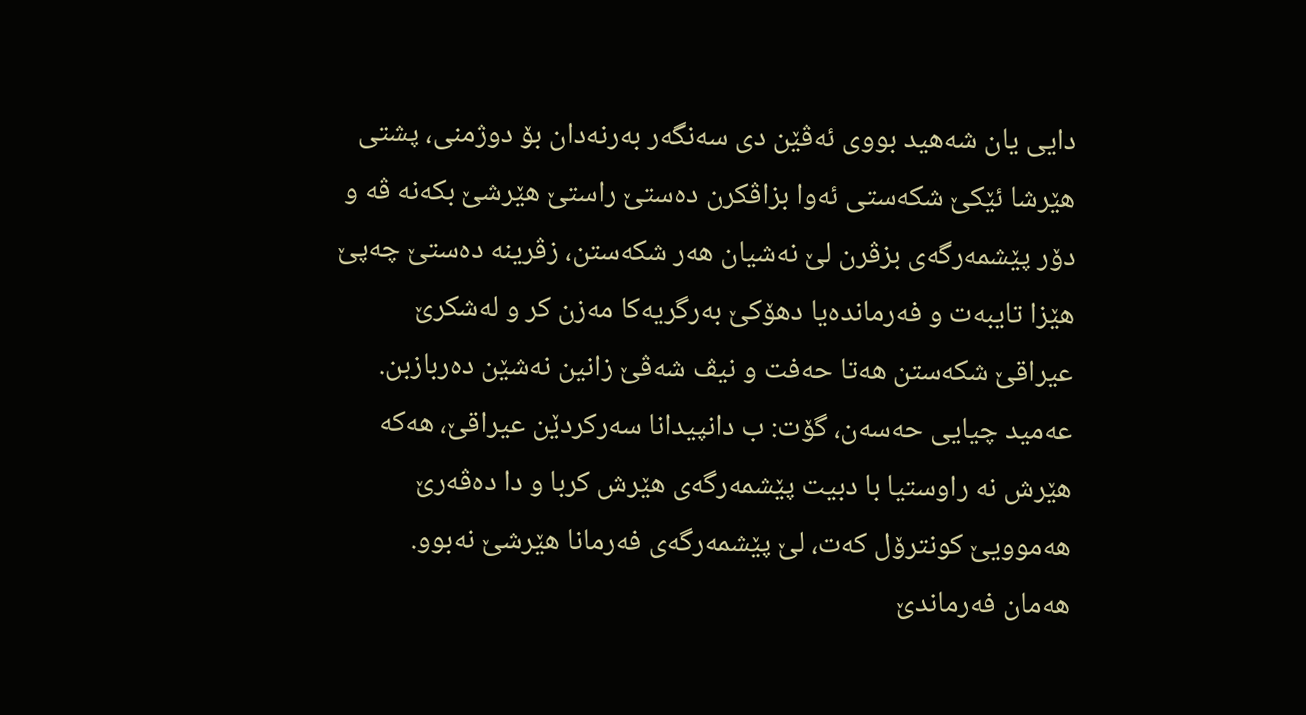دایى یان شه‌هید بووى ئه‌ڤێن دى سه‌نگه‌ر به‌رنه‌دان بۆ دوژمنى، پشتى هێرشا ئێكێ شكه‌ستى ئه‌وا بزاڤكرن ده‌ستێ راستێ هێرشێ بكه‌نه‌ ڤه‌ و دۆر پێشمه‌رگه‌ى بزڤرن لێ نه‌شیان هه‌ر شكه‌ستن، زڤرینه‌ ده‌ستێ چه‌پێ هێزا تایبه‌ت و فه‌رمانده‌یا دهۆكێ به‌رگریه‌كا مه‌زن كر و له‌شكرێ عیراقێ شكه‌ستن هه‌تا حه‌فت و نیڤ شه‌ڤێ زانین نه‌شێن ده‌ربازبن.
عه‌مید چیایى حه‌سه‌ن، گۆت: ب دانپیدانا سه‌ركردێن عیراقێ، هه‌كه‌ هێرش نه‌ راوستیا با دبیت پێشمه‌رگه‌ى هێرش كربا و دا ده‌ڤه‌رێ هه‌موویێ كونترۆل كه‌ت، لێ پێشمه‌رگه‌ى فه‌رمانا هێرشێ نه‌بوو.
هه‌مان فه‌رماندێ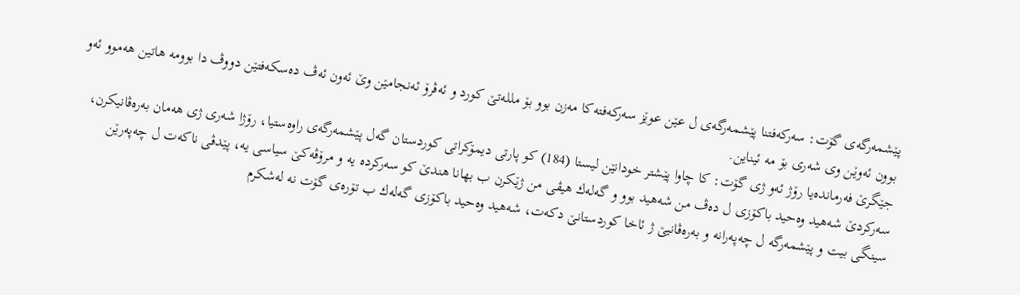پێشمه‌رگه‌ى گۆت: سه‌ركه‌فتنا پێشمه‌رگه‌ى ل عێن عوێز سه‌ركه‌فته‌كا مه‌زن بوو بۆ ملله‌تێ كورد و ئه‌ڤرۆ ئه‌نجامێن وێ ئه‌ون ئه‌ڤ ده‌سكه‌فتێن دووڤ دا بوومه‌ هاتین هه‌موو ئه‌و بوون ئه‌وێن وى شه‌رى بۆ مه‌ ئیناین.
جێگرێ فه‌رمانده‌یا رۆژ ئه‌و ژى گۆت: كا چاوا پێشتر خودانێن لیستا (184) كو پارتى دیمۆكراتى كوردستان گه‌ل پێشمه‌رگه‌ى راوه‌ستیا، رۆژا شه‌رى ژى هه‌مان به‌ره‌ڤانیكرن، سه‌ركردێ شه‌هید وه‌حید باكۆزى ل ده‌ڤ من شه‌هید بوو و گه‌له‌ك هیڤى من ژێكرن ب بهانا هندێ كو سه‌ركرده‌ یه‌ و مرۆڤه‌كێ سیاسى یه‌، پێدڤى ناكه‌ت ل چه‌په‌رێن سینگى بیت و پێشمه‌رگه‌ ل چه‌په‌رانه‌ و به‌ره‌ڤانیێ ژ ئاخا كوردستانێ دكه‌ت، شه‌هید وه‌حید باكۆزى گه‌له‌ك ب تۆره‌ى گۆت نه‌ له‌شكرم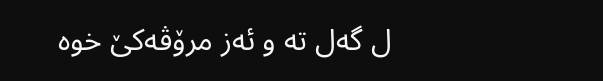ل گه‌ل ته‌ و ئه‌ز مرۆڤه‌كێ خوه‌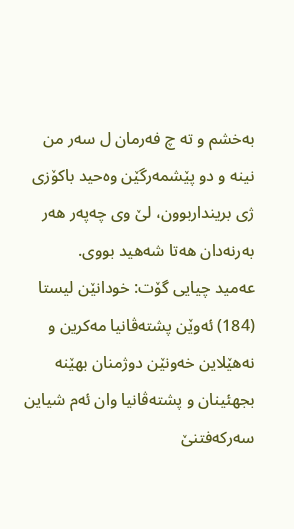به‌خشم و ته‌ چ فه‌رمان ل سه‌ر من نینه‌ و دو پێشمه‌رگێن وه‌حید باكۆزى ژى برینداربوون، لێ وى چه‌په‌ر هه‌ر به‌رنه‌دان هه‌تا شه‌هید بووى.
عه‌مید چیایى گۆت: خودانێن لیستا (184) ئه‌وێن پشته‌ڤانیا مه‌كرین و نه‌هێلاین خه‌ونێن دوژمنان بهێنه‌ بجهئینان و پشته‌ڤانیا وان ئه‌م شیاین سه‌ركه‌فتنێ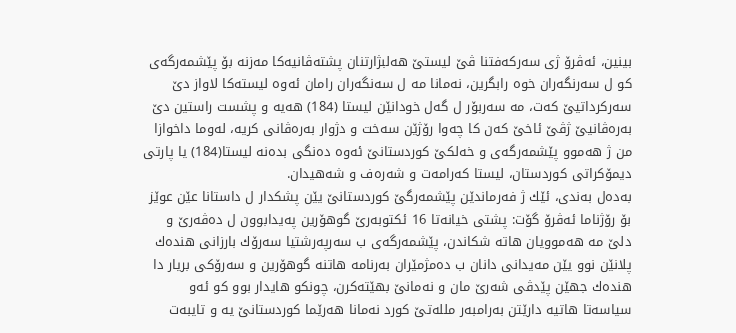بینین، ئه‌ڤرۆ ژى سه‌ركه‌فتنا ڤێ لیستێ هه‌لبژارتنان پشته‌ڤانیه‌كا مه‌زنه‌ بۆ پێشمه‌رگه‌ى كو ل سه‌رنگه‌ران خوه‌ رابگرین، نه‌مانا مه‌ ل سه‌نگه‌ران رامان ئه‌وه‌ لیسته‌كا لاواز دێ سه‌ركرداتیێ كه‌ت، مه‌ سه‌ربۆر ل گه‌ل خودانێن لیستا (184) هه‌یه‌ و پشست راستین دێ به‌ره‌ڤانیێ ژڤێ ئاخێ كه‌ن كا چه‌وا رۆژێن سه‌خت و دژوار به‌ره‌ڤانى كریه‌، له‌وما داخوازا من ژ هه‌موو پێشمه‌رگه‌ى و خه‌لكێ كوردستانێ ئه‌وه‌ ده‌نگى بده‌نه‌ لیستا(184) یا پارتى دیمۆكراتى كوردستان، لیستا كه‌رامه‌ت و شه‌ره‌ف و شه‌هیدان.
به‌ده‌ل به‌ندى، ئێك ژ فه‌رماندێن پێشمه‌رگێ كوردستانێ یێن پشكدار ل داستانا عێن عوێز بۆ رۆژناما ئه‌ڤرۆ گۆت: پشتى خیانه‌تا 16 ئكتوبه‌رێ گوهۆرین په‌یدابوون ل ده‌ڤه‌رێ و دلێ مه‌ هه‌موویان هاته‌ شكاندن، پێشمه‌رگه‌ى ب سه‌رپه‌رشتیا سه‌رۆك بارزانى هنده‌ك پلانێن نوو یێن مه‌یدانى دانان ب ده‌مژمێران به‌رنامه‌ هاتنه‌ گوهۆرین و سه‌رۆكى بریار دا هنده‌ك جهێن پێدڤى شه‌رێ مان و نه‌مانێ بهێته‌كرن، چونكو هایدار بوو كو ئه‌و سیاسه‌تا هاتیه‌ دارێتن به‌رامبه‌ر ملله‌تێ كورد نه‌مانا هه‌رێما كوردستانێ یه‌ و تایبه‌ت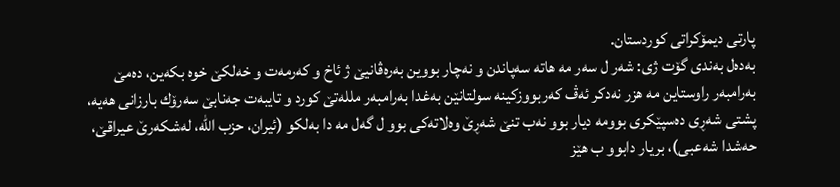پارتى دیمۆكراتى كوردستان.
به‌ده‌ل به‌ندى گۆت ژى: شه‌ر ل سه‌ر مه‌ هاته‌ سه‌پاندن و نه‌چار بووین به‌ره‌ڤانیێ ژ ئاخ و كه‌رمه‌ت و خه‌لكێ خوه‌ بكه‌ین، ده‌مێ به‌رامبه‌ر راوستاین مه‌ هزر نه‌دكر ئه‌ڤ كه‌ربووزكینه‌ سولتانێن به‌غدا به‌رامبه‌ر ملله‌تێ كورد و تایبه‌ت جه‌نابێ سه‌رۆك بارزانى هه‌یه‌، پشتى شه‌ڕى ده‌سپێكرى بوومه‌ دیار بوو نه‌ب تنێ شه‌ڕێ وه‌لاته‌كى بوو ل گه‌ل مه‌ دا به‌لكو (ئیران، حزب الله، له‌شكه‌رێ عیراقێ، حه‌شدا شه‌عبى)، بریار دابوو ب هێز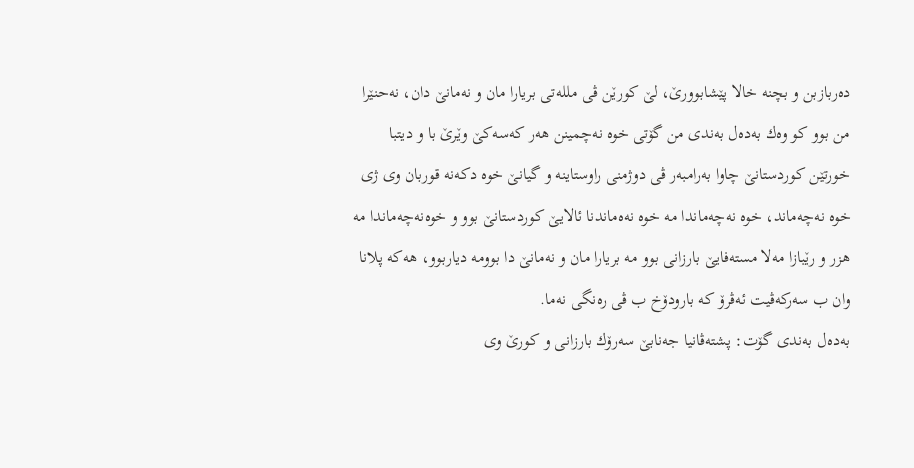ده‌ربازبن و بچنه‌ خالا پێشابوورێ، لێ كورێن ڤى ملله‌تى بریارا مان و نه‌مانێ دان، نه‌حنێرا من بوو كو وه‌ك به‌ده‌ل به‌ندى من گۆتى خوه‌ نه‌چمینن هه‌ر كه‌سه‌كێ وێرێ با و دیتبا خورتێن كوردستانێ چاوا به‌رامبه‌ر ڤى دوژمنى راوستاینه‌ و گیانێ خوه‌ دكه‌نه‌ قوربان وى ژى خوه‌ نه‌چه‌ماند، خوه‌ نه‌چه‌ماندا مه‌ خوه‌ نه‌ه‌ماندنا ئالایێ كوردستانێ بوو و خوه‌نه‌چه‌ماندا مه‌ هزر و رێبازا مه‌لا مسته‌فایێ بارزانى بوو مه‌ بریارا مان و نه‌مانێ دا بوومه‌ دیاربوو، هه‌كه‌ پلانا وان ب سه‌ركه‌ڤیت ئه‌ڤرۆ كه‌ بارودۆخ ب ڤى ره‌نگى نه‌ما.
به‌ده‌ل به‌ندى گۆت: پشته‌ڤانیا جه‌نابێ سه‌رۆك بارزانى و كورێ وى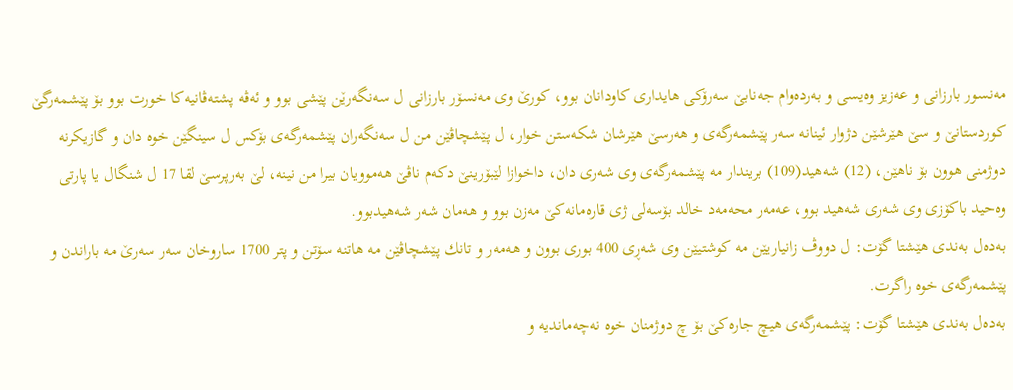مه‌نسور بارزانى و عه‌زیز وه‌یسى و به‌رده‌وام جه‌نابێ سه‌رۆكى هایدارى كاودانان بوو، كورێ وى مه‌نسۆر بارزانى ل سه‌نگه‌رێن پێشى بوو و ئه‌ڤه‌ پشته‌ڤانیه‌كا خورت بوو بۆ پێشمه‌رگێ كوردستانێ و سێ هێرشێن دژوار ئینانه‌ سه‌ر پێشمه‌رگه‌ى و هه‌رسێ هێرشان شكه‌ستن خوار، ل پێشچاڤێن من ل سه‌نگه‌ران پێشمه‌رگه‌ى بۆكس ل سینگێن خوه‌ دان و گازیكرنه‌ دوژمنى هوون بۆ ناهێن، (12) شه‌هید(109) بریندار مه‌ پێشمه‌رگه‌ى وى شه‌رى دان، داخوازا لێبۆرینێ دكه‌م ناڤێ هه‌موویان بیرا من نینه‌، لێ به‌رپرسێ لقا 17 ل شنگال یا پارتى وه‌حید باكۆزى وى شه‌رى شه‌هید بوو، عه‌مه‌ر محه‌مه‌د خالد بۆسه‌لى ژى قاره‌مانه‌كێ مه‌زن بوو و هه‌مان شه‌ر شه‌هیدبوو.
به‌ده‌ل به‌ندى هێشتا گۆت: ل دووڤ زانیاریێن مه‌ كوشتیێن وى شه‌ڕى 400 بورى بوون و هه‌مه‌ر و تانك پێشچاڤێن مه‌ هاتنه‌ سۆتن و پتر 1700 ساروخان سه‌ر سه‌رێ مه‌ باراندن و پێشمه‌رگه‌ى خوه‌ راگرت.
به‌ده‌ل به‌ندى هێشتا گۆت: پێشمه‌رگه‌ى هیچ جاره‌كێ بۆ چ دوژمنان خوه‌ نه‌چه‌ماندیه‌ و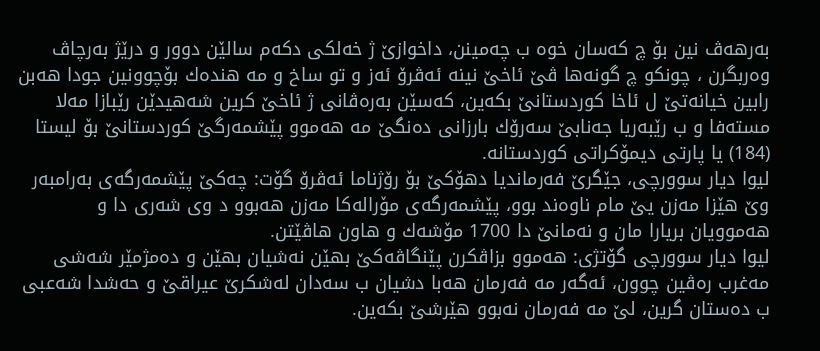به‌رهه‌ڤ نین بۆ چ كه‌سان خوه‌ ب چه‌مینن، داخوازێ ژ خه‌لكى دكه‌م سالێن دوور و درێژ به‌رچاڤ وه‌ربگرن ، چونكو چ گونه‌ها ڤێ ئاخێ نینه‌ ئه‌ڤرۆ ئه‌ز و تو ساخ و مه‌ هنده‌ك بۆچوونین جودا هه‌بن رابین خیانه‌تێ ل ئاخا كوردستانێ بكه‌ین، كه‌سێن به‌ره‌ڤانى ژ ئاخێ كرین شه‌هیدێن رێبازا مه‌لا مسته‌فا و ب رێبه‌ریا جه‌نابێ سه‌رۆك بارزانى ده‌نگێ مه‌ هه‌موو پێشمه‌رگێ كوردستانێ بۆ لیستا (184) یا پارتى دیمۆكراتى كوردستانه‌.
لیوا دیار سوورچى، جێگرێ فه‌رماندیا دهۆكێ بۆ رۆژناما ئه‌ڤرۆ گۆت: چه‌كێ پێشمه‌رگه‌ى به‌رامبه‌ر وێ هێزا مه‌زن یێ مام ناوه‌ند بوو، پێشمه‌رگه‌ى مۆراله‌كا مه‌زن هه‌بوو د وى شه‌رى دا و هه‌موویان بریارا مان و نه‌مانێ دا 1700 مۆشه‌ك و هاون هاڤێتن.
لیوا دیار سوورچى گۆتژى: هه‌موو بزاڤكرن پێنگاڤه‌كێ بهێن نه‌شیان بهێن و ده‌مژمێر شه‌شى مه‌غرب ره‌ڤین چوون، ئه‌گه‌ر مه‌ فه‌رمان هه‌با دشیان ب سه‌دان له‌شكرێ عیراقێ و حه‌شدا شه‌عبى ب ده‌ستان گرین، لێ مه‌ فه‌رمان نه‌بوو هێرشێ بكه‌ین.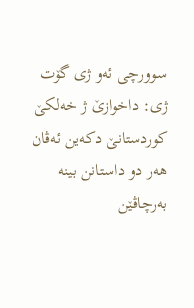سوورچى ئه‌و ژى گۆت ژى: داخوازێ ژ خه‌لكێ كوردستانێ دكه‌ین ئه‌ڤان هه‌ر دو داستانن بینه‌ به‌رچاڤێن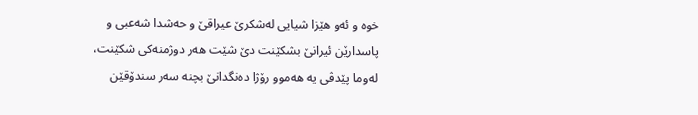خوه‌ و ئه‌و هێزا شیایى له‌شكرێ عیراقێ و حه‌شدا شه‌عبى و پاسدارێن ئیرانێ بشكێنت دێ شێت هه‌ر دوژمنه‌كى شكێنت، له‌وما پێدڤى یه‌ هه‌موو رۆژا ده‌نگدانێ بچنه‌ سه‌ر سندۆقێن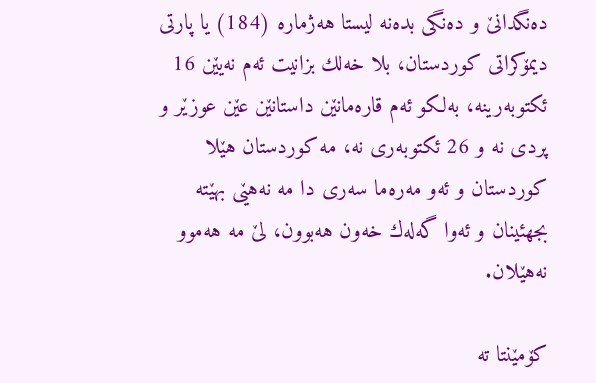ده‌نگدانێ و ده‌نگى بده‌نه‌ لیستا هه‌ژماره‌ (184) یا پارتى دیمۆكراتى كوردستان، بلا خه‌لك بزانیت ئه‌م نه‌یێن 16 ئكتوبه‌رینه‌، به‌لكو ئه‌م قاره‌مانێن داستانێن عێن عوزێر و پردى نه‌ و 26 ئكتوبه‌رى نه‌، مه‌ كوردستان هێلا كوردستان و ئه‌و مه‌ره‌ما سه‌رى دا مه‌ نه‌هێى بهێته‌ بجهئینان و ئه‌وا گه‌له‌ك خه‌ون هه‌بوون، لێ مه‌ هه‌موو نه‌هێلان.

کۆمێنتا تە